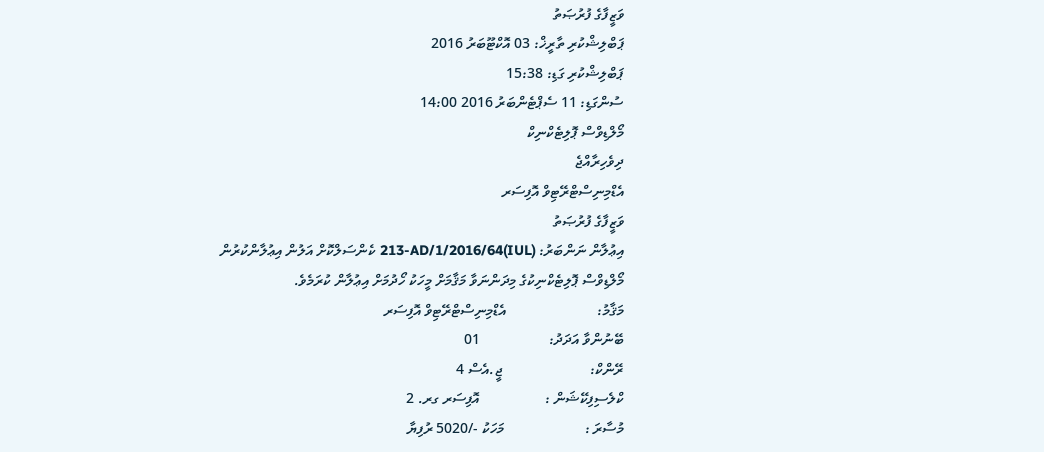ވަޒީފާގެ ފުރުޞަތު
ޕަބްލިޝްކުރި ތާރީޚް: 03 އޮކްޓޫބަރު 2016
ޕަބްލިޝްކުރި ގަޑި: 15:38
ސުންގަޑި: 11 ސެޕްޓެންބަރު 2016 14:00
މޯލްޑިވްސް ޕޮލިޓެކްނިކް
ދިވެހިރާއްޖެ
އެޑްމިނިސްޓްރޭޓިވް އޮފިސަރ
ވަޒީފާގެ ފުރުޞަތު
އިޢުލާން ނަންބަރު: (IUL)213-AD/1/2016/64 ކެންސަލްކޮށް އަލުން އިޢުލާންކުރުން
މޯލްޑިވްސް ޕޮލިޓެކްނިކުގެ މިދަންނަވާ މަޤާމަށް މީހަކު ހޯދުމަށް އިޢުލާން ކުރަމެވެ.
މަޤާމު:                         އެޑްމިނިސްޓްރޭޓިވް އޮފިސަރ
ބޭނުންވާ އަދަދު:                   01
ރޭންކް:                        ޖީ.އެސް 4
ކްލެސިފިކޭޝަން :                  އޮފިސަރ ގރ. 2
މުސާރަ :                      މަހަކު -/5020 ރުފިޔާ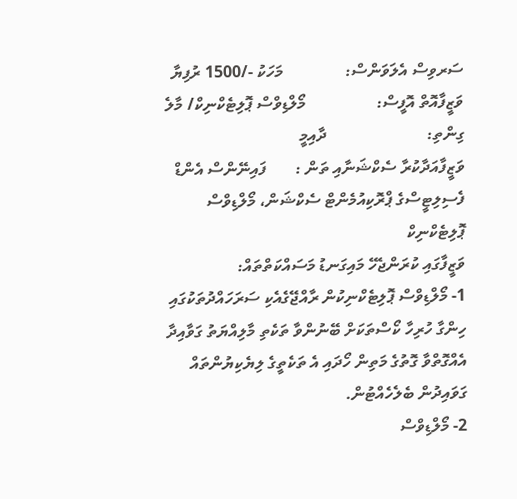ސަރވިސް އެލަވަންސް:               މަހަކު -/1500 ރުފިޔާ
ވަޒީފާއޮތް އޮފީސް:                 މޯލްޑިވްސް ޕޮލިޓެކްނިކް/ މާލެ
ގިންތި:                        ދާއިމީ
ވަޒީފާއަދާކުރާ ސެކްޝަނާއި ތަން :       ފައިނޭންސް އެންޑް ފެސިލިޓީސްގެ ޕްރޮކިއުމެންޓް ސެކްޝަން، މޯލްޑިވްސް ޕޮލިޓެކްނިކް
ވަޒީފާގައި ކުރަންޖެހޭ މައިގަނޑު މަސައްކަތްތައް:
1- މޯލްޑިވްސް ޕޮލިޓެކްނިކުން ރާއްޖޭގެއެކި ސަރަހައްދުތަކުގައި ހިންގާ ހުރިހާ ކޯސްތަކަށް ބޭނުންވާ ތަކެތި މާލިއްޔަތު ގަވާއިދާ އެއްގޮތްވާ ގޮތުގެ މަތިން ހޯދައި އެ ތަކެތީގެ ލިޔެކިޔުންތައް ގަވައިދުން ބެލެހެއްޓުން.
2- މޯލްޑިވްސް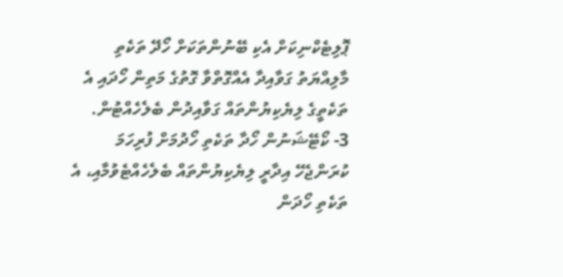ޕޮލިޓެކްނިކަށް އެކި ބޭނުންތަކަށް ހޯދޭ ތަކެތި މާލިއްޔަތު ގަވާއިދާ އެއްގޮތްވާ ގޮތުގެ މަތިން ހޯދައި އެ ތަކެތީގެ ލިޔެކިޔުންތައް ގަވާއިދުން ބެލެހެއްޓުން.
3- ކޯޓޭޝަނުން ހޯދާ ތަކެތި ހޯދުމަށް ފުރިހަމަ ކުރަންޖެހޭ އިދާރީ ލިޔެކިޔުންތައް ބެލެހެއްޓެވުމާއި، އެ ތަކެތި ހޯދަން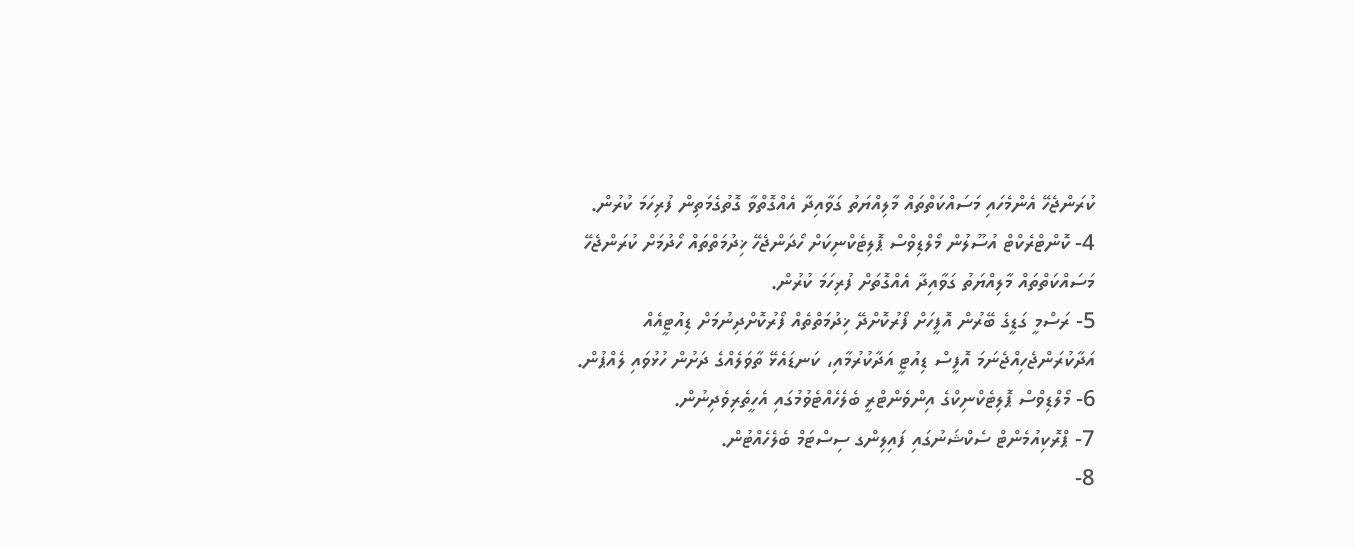ކުރަންޖެހޭ އެންމެހައި މަސައްކަތްތައް މާލިއްޔަތު ގަވާއިދާ އެއްގޮތްވާ ގޮތުގެމަތިން ފުރިހަމަ ކުރުން.
4- ކޮންޓްރެކްޓް އުސޫލުން މޯލްޑިވްސް ޕޮލިޓެކްނިކަށް ހޯދަންޖެހޭ ޚިދުމަތްތައް ހޯދުމަށް ކުރަންޖެހޭ މަސައްކަތްތައް މާލިއްޔަތު ގަވާއިދާ އެއްގޮތަށް ފުރިހަމަ ކުރުން.
5- ރަސްމީ ގަޑީގެ ބޭރުން އޮފީހަށް ފޯރުކޮށްދޭ ޚިދުމަތްތެއް ފޯރުކޮށްދިނުމަށް ޑިއުޓީއެއް އަދާކުރަންޖެހިއްޖެނަމަ އޮފީސް ޑިއުޓީ އަދާކުރުމާއި، ކަނޑައެޅޭ ތާވަލެއްގެ ދަށުން ހުޅުވައި ލެއްޕުން.
6- މޯލްޑިވްސް ޕޮލިޓެކްނިކްގެ އިންވެންޓްރީ ބެލެހެއްޓެވުމުގައި އެހީތެރިވެދިނުން.
7- ޕްރޮކިއުމެންޓް ސެކްޝަނުގައި ފައިލިންގ ސިސްޓަމް ބެލެހެއްޓުން.
8-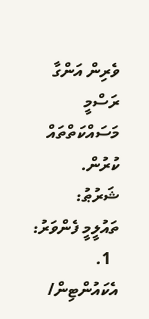ވެރިން އަންގާ ރަސްމީ މަސައްކަތްތައް ކުރުން.
ޝަރުޠު:
ތައުލީމީ ފެންވަރު:
  1. އެކައުންޓިން/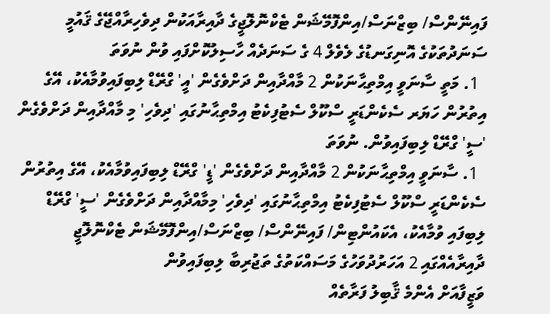ފައިނޭންސް/ ބިޒްނަސް/އިންފޮމޭޝަން ޓެކްނޮލޮޖީގެ ދާއިރާއަކުން ދިވެހިރާއްޖޭގެ ޤައުމީ ސަނަދުތަކުގެ އޮނިގަނޑުގެ ލެވެލް 4 ގެ ސަނަދެއް ހާސިލުކޮށްފައި ވުން ނުވަތަ
  1. މަތީ ސާނަވީ އިމްތިޙާނަކުން 2 މާއްދާއިން ދަށްވެގެން 'އީ' ގްރޭޑް ލިބިފައިވުމާއެކު، އޭގެ އިތުރުން ހަޔަރ ސެކެންޑަރީ ސްކޫލް ސެޓުފިކެޓު އިމްތިޙާނުގައި 'ދިވެހި' މި މާއްދާއިން ދަށްވެގެން 'ސީ' ގްރޭޑް ލިބިފައިވުން. ނުވަތަ
  1. ސާނަވީ އިމްތިޙާނަކުން 2 މާއްދާއިން ދަށްވެގެން 'ޑީ' ގްރޭޑް ލިބިފައިވުމާއެކު، އޭގެ އިތުރުން ސެކެންޑަރީ ސްކޫލް ސެޓުފިކެޓު އިމްތިޙާނުގައި 'ދިވެހި' މިމާއްދާއިން ދަށްވެގެން 'ސީ' ގްރޭޑް ލިބިފައި ވުމާއެކު، އެކައުންޓިން/ ފައިނޭންސް/ ބިޒްނަސް/އިންފޮމޭޝަން ޓެކްނޮލޮޖީ ދާއިރާއެއްގައި 2 އަހަރުދުވަހުގެ މަސައްކަތުގެ ތަޖުރިބާ ލިބިފައިވުން
ވަޒީފާއަށް އެންމެ ޤާބިލު ފަރާތެއް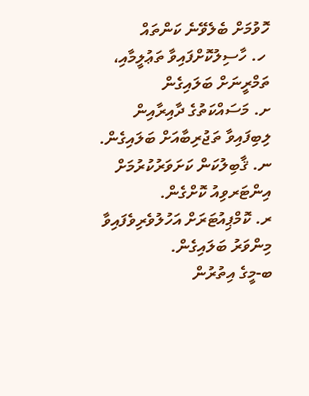ހޮވުމަށް ބެލެވޭނެ ކަންތައް
 ހ. ހާސިލުކޮށްފައިވާ ތަޢުލީމާއި، ތަމްރީނަށް ބަލައިގެން
ށ. މަސައްކަތުގެ ދާއިރާއިން ލިބިފައިވާ ތަޖުރިބާއަށް ބަލައިގެން.
ނ. ޤާބިލުކަން ކަށަވަރުކުރުމަށް އިންޓަރވިއު ކޮށްގެން.
ރ. ކޮމްޕިއުޓަރަށް އަހުލުވެރިވެފައިވާ މިންވަރު ބަލައިގެން.
ބ-މީގެ އިތުރުން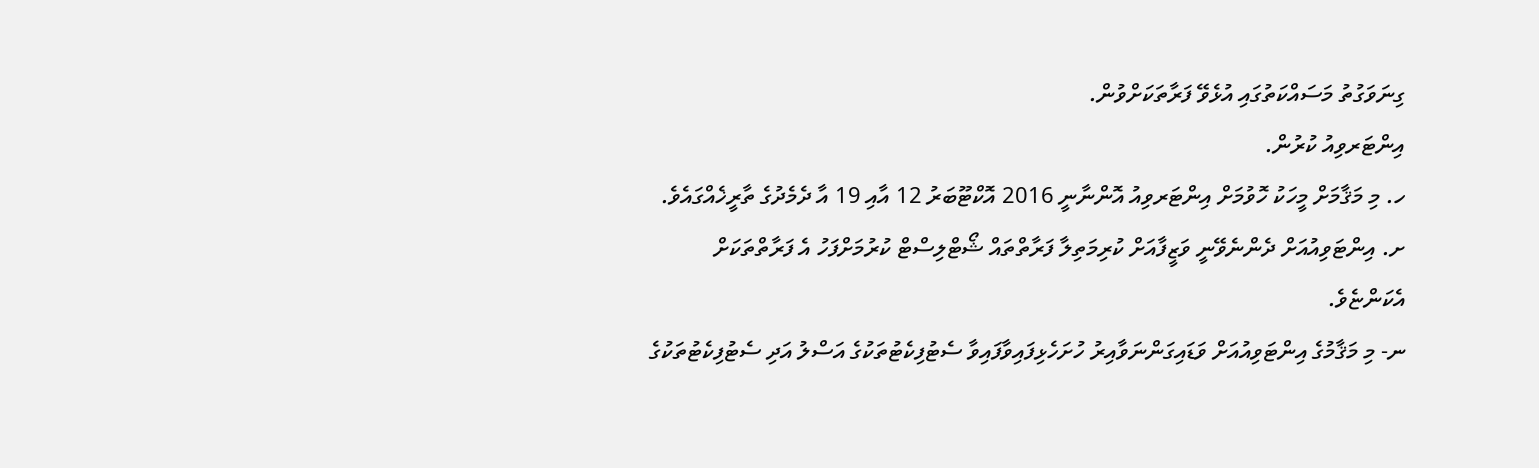ގިނަވަގުތު މަސައްކަތުގައި އުޅެވޭ ފަރާތަކަށްވުން.
އިންޓަރވިއު ކުރުން.
ހ. މި މަޤާމަށް މީހަކު ހޮވުމަށް އިންޓަރވިއު އޮންނާނީ 2016 އޮކްޓޫބަރު 12 އާއި 19 އާ ދެމެދުގެ ތާރީޚެއްގައެވެ.
ށ. އިންޓަވިއުއަށް ދެންނެވޭނީ ވަޒީފާއަށް ކުރިމަތިލާ ފަރާތްތައް ޝޯޓްލިސްޓް ކުރުމަށްފަހު އެ ފަރާތްތަކަށް އެކަންޏެވެ.
ނ- މި މަޤާމުގެ އިންޓަވިއުއަށް ވަޑައިގަންނަވާއިރު ހުށަހެޅިފައިވާފައިވާ ސެޓުފިކެޓުތަކުގެ އަސްލު އަދި ސެޓުފިކެޓުތަކުގެ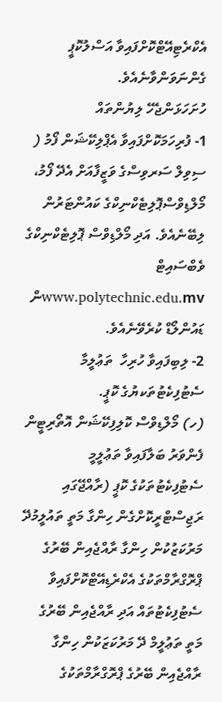އެކްރެޓިއޭޓްކޮށްފައިވާ އަސްލުކޮޕީ ގެންނަވަންވާނެއެވެ.
ހުށަހަޅަންޖެހޭ ލިޔުންތައް
1- ފުރިހަމަކޮށްފައިވާ އެޕްލިކޭޝަން ފޯމު ( ސިވިލް ސަރވިސްގެ ވަޒީފާއަށް އެދޭ ފޯމު، މޯލްޑިވްސްޕޮލިޓެކްނިކްގެ ކައުންޓަރުން ލިބޭނެއެވެ. އަދި މޯލްޑިވްސް ޕޮލިޓެކްނިކްގެ ވެބްސައިޓް www.polytechnic.edu.mvން ޑައުންލޯޑް ކުރެވޭނެއެވެ.
2- ލިބިފައިވާ ހުރިހާ  ތަޢުލީމާ ސެޓުފިކެޓުތަކޔުގެ ކޮޕީ.
(ހ) މޯލްޑިވްސް ކޮލިފިކޭޝަން އޮތޯރިޓީން ފެންވަރު ބަލާފައިވާ ތަޢުލީމީ ސެޓުފިކެޓުތަކުގެ ކޮޕީ (ރާއްޖޭގައި ރަޖިސްޓްރީކޮށްގެން ހިންގާ މަތީ ތައުލީމުދޭ މަރުކަޒުކުން ހިންގާ ރާއްޖެއިން ބޭރުގެ ޕްރޮގްރާމްތަކުގެ އެކްރެޑިއޭޓްކޮށްފައިވާ ސެޓުފިކެޓުތައް އަދި ރާއްޖެއިން ބޭރުގެ މަތީ ތަޢުލީމް ދޭ މަރުކަޒަކުން ހިންގާ  ރާއްޖެއިން ބޭރުގެ ޕްރޮގްރާމްތަކުގެ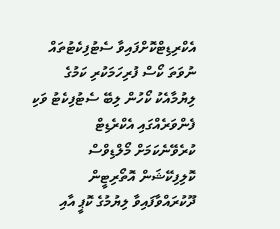އެކްރިޑިޓްކޮށްފައިވާ ސެޓުފިކެޓުތައް ނުވަތަ ކޯސް ފުރިހަމަކުރި ކަމުގެ ލިޔުމާއެކު ކޯހުން ލިބޭ ސެޓުފިކެޓު ވަކި ފެންވަރެއްގައި އެކްރެޑިޓް ކުރެވޭނެކަމަށް މޯލްޑިވްސް ކޮލިފިކޭޝަން އޮތޯރިޓީން ދޫކުރައްވާފައިވާ ލިޔުމުގެ ކޮޕީ އާއި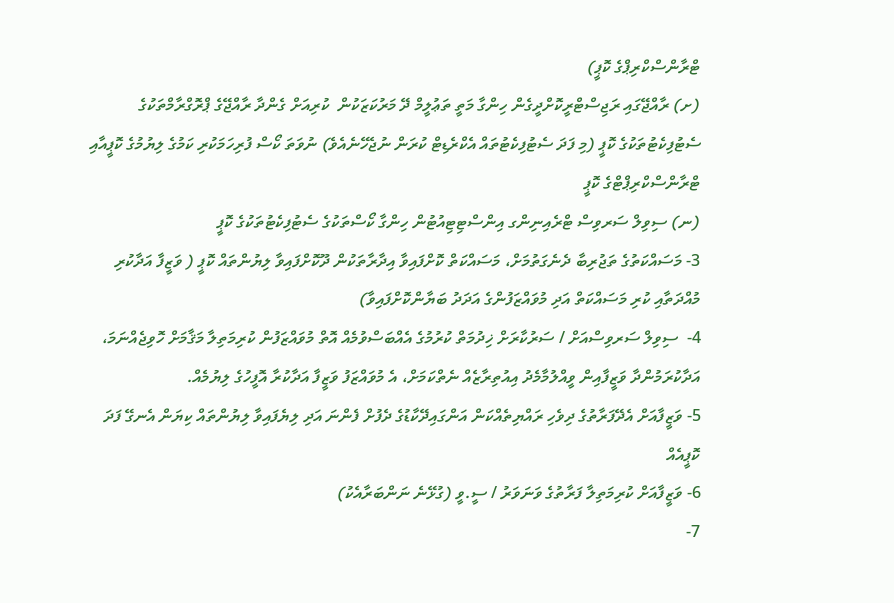ޓްރާންސްކްރިޕްގެ ކޮޕީ)
(ށ) ރާއްޖޭގައި ރަޖިސްޓްރީކޮށްދީގެން ހިންގާ މަތީ ތަޢުލީމް ދޭ މަރުކަޒަކުން  ކުރިއަށް ގެންދާ ރާއްޖޭގެ ޕްރޮގްރާމްތަކުގެ ސެޓުފިކެޓުތަކުގެ ކޮޕީ (މި ފަދަ ސެޓުފިކެޓުތައް އެކްރެޑިޓް ކުރަން ނުޖެހޭނެއެވެ) ނުވަތަ ކޯސް ފުރިހަމަކުރި ކަމުގެ ލިޔުމުގެ ކޮޕީއާއި ޓްރާންސްކްރިޕްޓްގެ ކޮޕީ
(ނ) ސިވިލް ސަރވިސް ޓްރެއިނިންގ އިންސްޓިޓިއުޓުން ހިންގާ ކޯސްތަކުގެ ސެޓުފިކެޓުތަކުގެ ކޮޕީ
3- މަސައްކަތުގެ ތަޖުރިބާ ދެނެގަތުމަށް، މަސައްކަތް ކޮށްފައިވާ އިދާރާތަކުން ދޫކޮށްފައިވާ ލިޔުންތައް ކޮޕީ ( ވަޒީފާ އަދާކުރި މުއްދަތާއި ކުރި މަސައްކަތް އަދި މުވައްޒަފުންގެ އަދަދު ބަޔާންކޮށްފައިވާ)
4-  ސިވިލް ސަރވިސްއަށް / ސަރުކާރަށް ޚިދުމަތް ކުރުމުގެ އެއްބަސްވުމެއް އޮތް މުވައްޒަފުން ކުރިމަތިލާ މަޤާމަށް ހޮވިޖެއްނަމަ، އަދާކުރަމުންދާ ވަޒީފާއިން ވީއްލުމާމެދު އިއުތިރާޒެއް ނެތްކަމަށް، އެ މުވައްޒަފު ވަޒީފާ އަދާކުރާ އޮފީހުގެ ލިޔުމެއް.
5- ވަޒީފާއަށް އެދޭފަރާތުގެ ދިވެހި ރައްޔިތެއްކަން އަންގައިދޭކާޑުގެ ދެފުށް ފެންނަ އަދި ލިޔެފައިވާ ލިޔުންތައް ކިޔަން އެނގޭ ފަދަ ކޮޕީއެއް
6- ވަޒީފާއަށް ކުރިމަތިލާ ފަރާތުގެ ވަނަވަރު / ސީ.ވީ (ގުޅޭނެ ނަންބަރާއެކު)
7-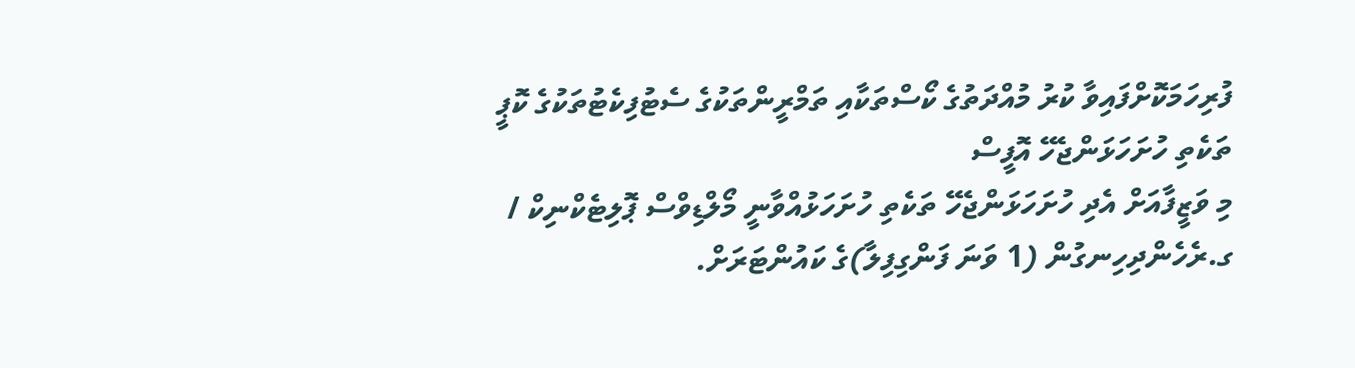ފުރިހަމަކޮށްފައިވާ ކުރު މުއްދަތުގެ ކޯސްތަކާއި ތަމްރީންތަކުގެ ސެޓުފިކެޓުތަކުގެ ކޮޕީ
ތަކެތި ހުށަހަޅަންޖެހޭ އޮފީސް
މި ވަޒީފާއަށް އެދި ހުށަހަޅަންޖެހޭ ތަކެތި ހުށަހަޅުއްވާނީ މޯލްޑިވްސް ޕޮލިޓެކްނިކް / ގ.ރެހެންދިހިނގުން (1 ވަނަ ފަންގިފިލާ)ގެ ކައުންޓަރަށް.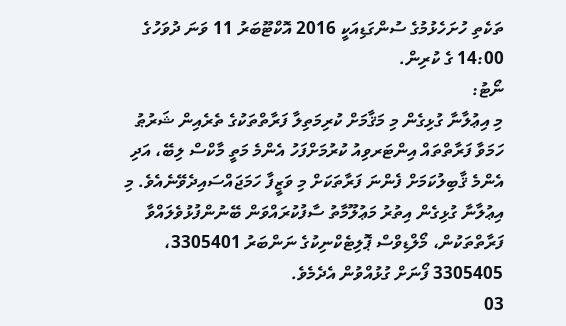ތަކެތި ހުށަހެޅުމުގެ ސުންގަޑިއަކީ 2016 އޮކްޓޫބަރު 11 ވަނަ ދުވަހުގެ 14:00 ގެ ކުރިން.
ނޯޓު:
މި އިޢުލާނާ ގުޅިގެން މި މަޤާމަށް ކުރިމަތިލާ ފަރާތްތަކުގެ ތެރެއިން ޝަރުޠު ހަމަވާ ފަރާތްތައް އިންޓަރވިއު ކުރުމަށްފަހު އެންމެ މަތީ މާކްސް ލިބޭ، އަދި އެންމެ ޤާބިލުކަމަށް ފެންނަ ފަރާތަކަށް މި ވަޒީފާ ހަމަޖައްސައިދެވޭނެއެވެ. މި އިޢުލާނާ ގުޅިގެން އިތުރު މަޢުލޫމާތު ސާފުކުރައްވަން ބޭނުންފުޅުވެލައްވާ ފަރާތްތަކުން، މޯލްޑިވްސް ޕޮލިޓެކްނިކުގެ ނަންބަރު 3305401، 3305405 ފޯނަށް ގުޅުއްވުން އެދެމެވެ.
03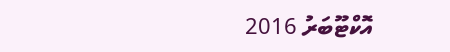އޮކްޓޫބަރު 2016